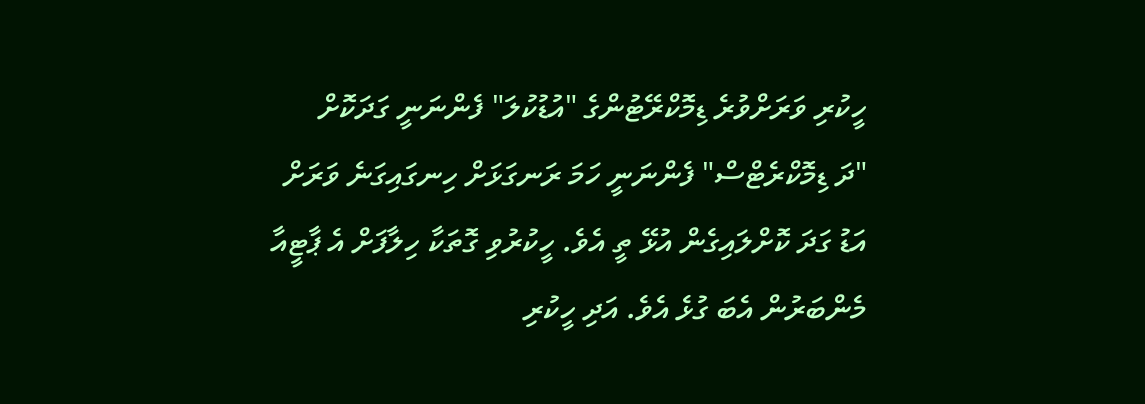ހީކުރި ވަރަށްވުރެ ޑިމޮކްރޭޓުންގެ "އުޑުކުލަ" ފެންނަނީ ގަދަކޮށް
"ދަ ޑިމޮކްރެޓްސް" ފެންނަނީ ހަމަ ރަނގަޅަށް ހިނގައިގަނެ ވަރަށް އަޑު ގަދަ ކޮށްލައިގެން އުޅޭ ތީ އެވެ. ހީކުރުވި ގޮތަކާ ހިލާފަށް އެ ޕާޓީއާ މެންބަރުން އެބަ ގުޅެ އެވެ. އަދި ހީކުރި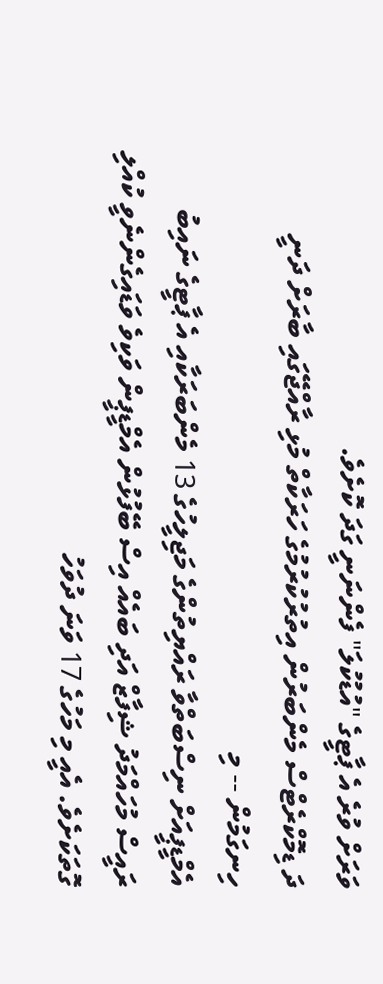ވަރަށް ވުރެ އެ ޕާޓީގެ "އުޑުކުލަ" ފެންނަނީ ގަދަ ކޮށެވެ.
ދަ ޑިމޮކްރެޓްސް މެންބަރުން އިތުރުކުރުމުގެ ހަރަކާތް މުޅި ރާއްޖޭގައި ބާރަށް ދަނީ ހިނގަމުން -- މި
އެމްޑީޕީއަށް ނިސްބަތްވާ ރައްޔިތުންގެ މަޖިލީހުގެ 13 މެންބަރަކާއި އެ ޕާޓީގެ ނައިބު ރައީސް މުހައްމަދު ޝިފާޒް އަދި ބައެއް އިސް ބޭފުޅުން އެމްޑީޕީން ވަކިވެ ވަޑައިގެންނެވީ ކުއްލި ގޮތަކަށެވެ. އެއީ މި މަހުގެ 17 ވަނަ ދުވަހު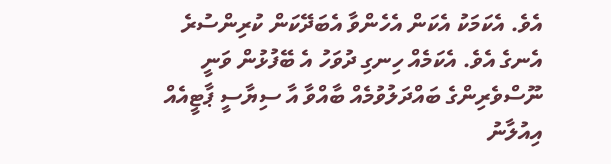އެވެ. އެކަމަކު އެކަން އެހެންވާ އެބަދޭކަން ކުރިންސުރެ އެނގެ އެވެ. އެކަމެއް ހިނގި ދުވަހު އެ ބޭފުޅުން ވަނީ ނޫސްވެރިންގެ ބައްދަލުވުމެއް ބާއްވާ އާ ސިޔާސީ ޕާޓީއެއް އިއުލާނު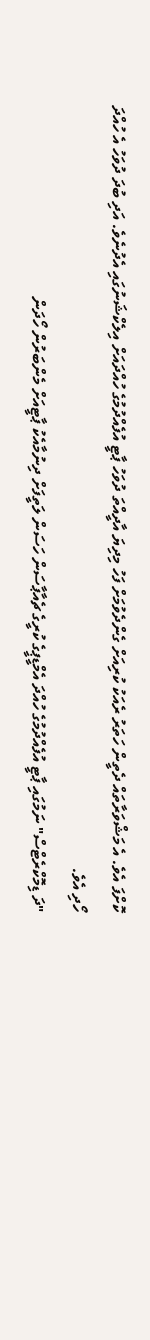ކޮށްފަ އެވެ. އެ މަޝްވަރާތައް ދެތީން ހަތަރު ރެއަކު ކުރިއަށް ގެންދެވުމަށް ފަހު މިދިޔަ އާދީއްތަ ދުވަހު ޕާޓީ އުފެއްދުމުގެ ހުއްދައަށް އިލެކްޝަނުގައި އެދުނެވެ. އަދި ބުދަ ދުވަހު އެ ހުއްދަ ހޯދި އެވެ.
"ދަ ޑިމޮކްރެޓްސް" ނަމުގައި ޕާޓީ އުފެއްދުމުގެ ހުއްދަ އެމްޑީޕީގެ ކުރީގެ ޗެއާޕާސަން ހަސަން ލަތީފަށް ދިނުމާއެކު ޕާޓީއަށް މެންބަރުން ހޯދަން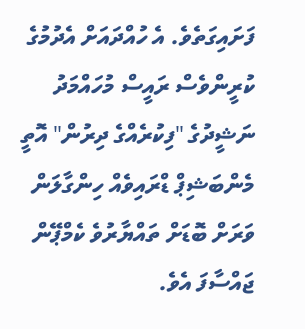ފަށައިގަތެވެ. އެ ހުއްދައަށް އެދުމުގެ ކުރީންވެސް ރައީސް މުހައްމަދު ނަޝީދުގެ "ފިކުރެއްގެ ދިރުން" އޮތީ މެންބަޝިޕް ޑްރައިވެއް ހިންގާލަން ވަރަށް ބޮޑަށް ތައްޔާރުވެ ކެމްޕޭން ޖައްސާފަ އެވެ.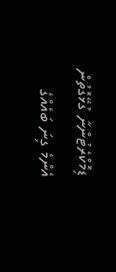ޑިމޮކްރެޓުންނާ ގުޅޭގޮތުން އެންމެ ގިނަ ބައެއްގެ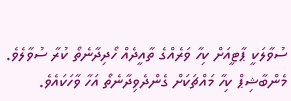ސުވާލަކީ ޕާޓީއަށް ކިހާ ވަރެއްގެ ތާއީދެއް ހޯދިދާނެތޯ ކުރާ ސުވާލެވެ. މެންބާޝިޕް ކިހާ މައްޗަކަށް ގެންދެވިދާނެތޯ އަހާ ވާހަކައެވެ.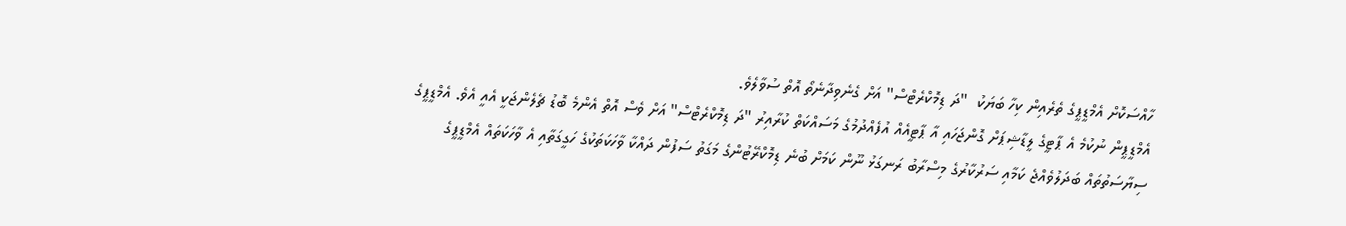ހާއްސަކޮށް އެމްޑީޕީގެ ތެރެއިން ކިހާ ބަޔަކު  "ދަ ޑިމޮކްރެޓްސް" އަށް ގެނެވިދާނެތޯ އޮތް ސުވާލެވެ.
އެމްޑީޕީން ނުކުމެ އެ ޕާޓީގެ ލީޑާޝިޕަށް ގޮންޖަހައި އާ ޕާޓީއެއް އުފެއްދުމުގެ މަސައްކަތް ކުރާއިރު "ދަ ޑިމޮކްރެޓްސް" އަށް ވެސް އޮތް އެންމެ ބޮޑު ޗެލެންޖަކީ އެއީ އެވެ. އެމްޑީޕީގެ ސިޔާސަތުތައް ބަދަލުވެއްޖެ ކަމާއި ސަރުކާރުގެ މިސްރާބު ރަނގަޅު ނޫން ކަމަށް ބުނެ ޑިމޮކްރޭޓުންގެ މަގަތު ސަފުން ދައްކާ ވާހަކަތަކުގެ ހަގީގަތާއި އެ ވާހަކަތައް އެމްޑީޕީގެ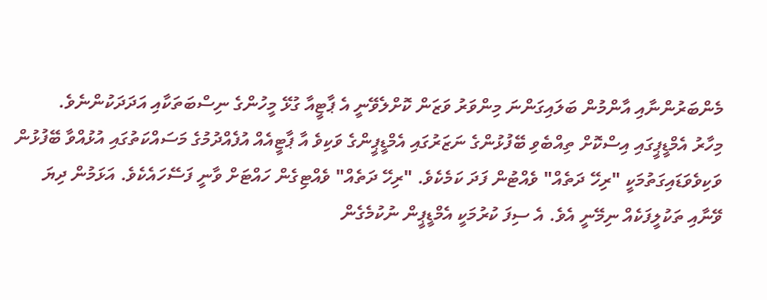މެންބަރުންނާއި އާންމުން ބަލައިގަންނަ މިންވަރު ވަޒަން ކޮށްލެވޭނީ އެ ޕާޓީއާ ގުޅޭ މީހުންގެ ނިސްބަތަކާއި އަދަދަކުންނެވެ.
މިހާރު އެމްޑީޕީގައި އިސްކޮށް ތިއްބެވި ބޭފުޅުންގެ ނަޒަރުގައި އެމްޑީޕީންގެ ވަކިވެ އާ ޕާޓީއެއް އުފެއްދުމުގެ މަސައްކަތުގައި އުޅުއްވާ ބޭފުޅުން ވަކިވެވަޑައިގަތުމަކީ "ރިހޭ ދަތެއް" ވެއްޓުން ފަދަ ކަމެކެވެ. "ރިހޭ ދަތެއް" ވެއްޓިގެން ހައްޓަށް ވާނީ ފަސޭހައެކެވެ. އަޅަމުން ދިޔަ ވޭނާއި ތަކުލީފަކެއް ނިމޭނީ އެވެ. އެ ސިފަ ކުރުމަކީ އެމްޑީޕީން ނުކުމެގެން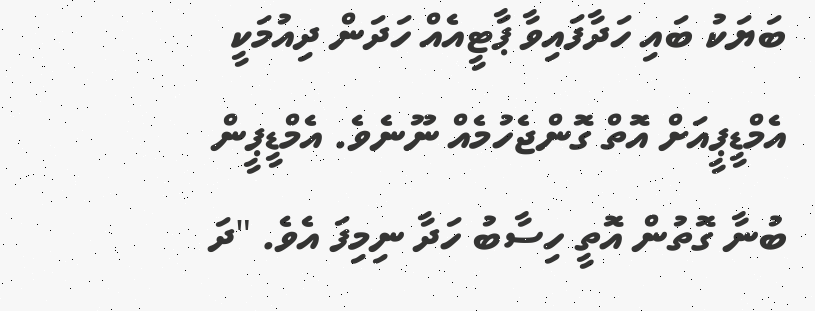ބަޔަކު ބައި ހަދާފައިވާ ޕާޓީއެއް ހަދަން ދިއުމަކީ އެމްޑީޕީއަށް އޮތް ގޮންޖެހުމެއް ނޫނެވެ. އެމްޑީޕީން ބުނާ ގޮތުން އޮތީ ހިސާބު ހަދާ ނިމިފަ އެވެ. "ދަ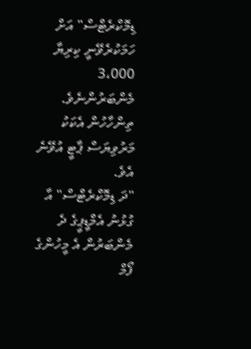ޑިމޮކްރެޓްސް" އަށް ހަމަކުރެވޭނީ ކިރިޔާ 3،000 މެންބަރުންނެވެ. ތިންހާހުން އެކަކު މަރުވިޔަސް ޕާޓީ އުވޭނެ އެވެ.
"ދަ ޑިމޮކްރެޓްސް" އާ ގުޅުނު އެމްޑީޕީގެ ދެ މެންބަރުން އެ މީހުންގެ ފޯމް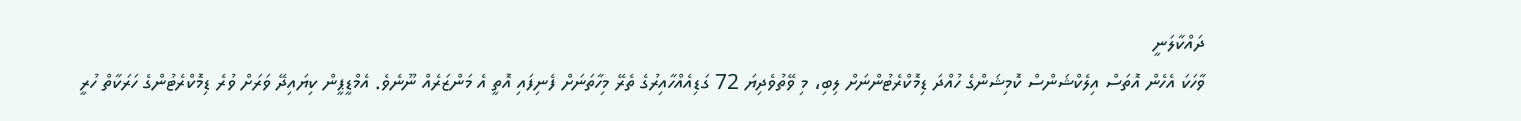ދައްކާލަނީ
ވާހަކަ އެހެން އޮތަސް އިލެކްޝަންސް ކޮމިޝަންގެ ހުއްދަ ޑިމޮކްރެޓުންނަށް ލިބި، މި ވޭތުވެދިޔަ 72 ގަޑިއެއްހާއިރުގެ ތެރޭ މިހާތަނަށް ފެނިފައި އޮތީ އެ މަންޒަރެއް ނޫނެވެ. އެމްޑީޕީން ކިޔައިދޭ ވަރަށް ވުރެ ޑިމޮކްރެޓުންގެ ހަރަކާތް ހުރީ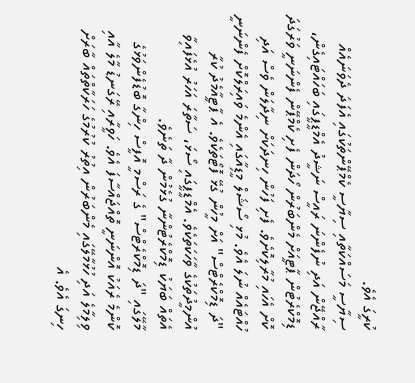ކުރީގަ އެވެ.
ސިޔާސީ މަސައްކަތާއި ސިޔާސީ ކެމްޕޭންތަކުގައި އެފަދަ ދެވަނައެއް ރާއްޖޭން އަދި ނުފެންނަ ރައީސް ނަޝީދު އެމްޑީޕީގައި ބަހައްޓައިގެން، ޑިމޮކްރެޓުން ޕާޓީއަށް މެންބަރުން ހޯދަން ފެށި ކެމްޕޭން ފެންނަނީ ވަރުގަދަ ކޮށް އެހައި މުރާލިކޮށެވެ. ފެށި ފަހުން ހިނދަކަށް ނިދާލަން ވެސް އަދި ހުއްޓައެއް ނުލަ އެވެ. މުޅި ސޯޝަލް މީޑިއާގައި އެންމެ ވައިރަލްކޮށް ފެންނަނީ "ދަ ޑިމޮކްރެޓްސް" އަށް މީހުން ގުޅޭ ފޮޓޯތަކެވެ. އެ ޕާޓީއާމެދު ކުރާ އުންމީދުތަކުގެ ވާހަކަތަކެވެ. އެމްޑީޕީގައި ސޯޅަ، ސަތާރަ އަހަރު އުޅެފައިވާ އެތައް ބަޔަކު ޑިމޮކްރެޓުންނާ ގުޅެމުން ދާ ތަނެވެ.
މާލޭގައި "ދަ ޑިމޮކްރެޓްސް" ގެ ރަސްމީ އޮފީސް ހިންގާ ބޮޑުފެންވަޅުގެ ކޮންމެ ރެއަކު އޮންނަނީ ތޮއްޖައްސާފަ އެވެ. ހަވީރާއި ރޭގަނޑު މާލެ އާއި ވިލިމާލެ އަދި ހުޅުމާލޭގައި މެންބަރުން އިތުރު ކުރުމުގެ ހަރަކާތްތައް ބާރަށް ހިނގަ އެވެ. އެ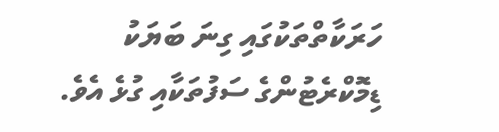ހަރަކާތްތަކުގައި ގިނަ ބަޔަކު ޑިމޮކްރެޓުންގެ ސަފުތަކާއި ގުޅެ އެވެ.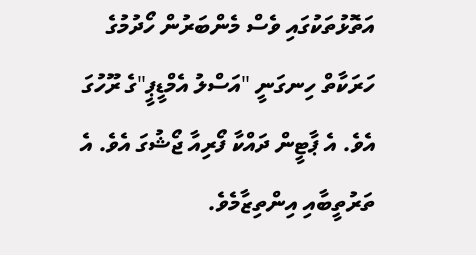އަތޮޅުތަކުގައި ވެސް މެންބަރުން ހޯދުމުގެ ހަރަކާތް ހިނގަނީ "އަސްލު އެމްޑީޕީ"ގެ ރޫހުގަ އެވެ. އެ ޕާޓީން ދައްކާ ފޯރިއާ ޖޯޝުގަ އެވެ. އެ ތަރުތީބާއި އިންތިޒާމެވެ.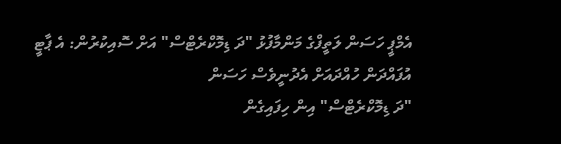އެމްޕީ ހަސަން ލަތީފްގެ މަންމާފުޅު "ދަ ޑިމޮކްރެޓްސް" އަށް ސޮއިކުރުން: އެ ޕާޓީ އުފައްދަން ހުއްދައަށް އެދުނީވެސް ހަސަން
"ދަ ޑިމޮކްރެޓްސް" އިން ހިފައިގެން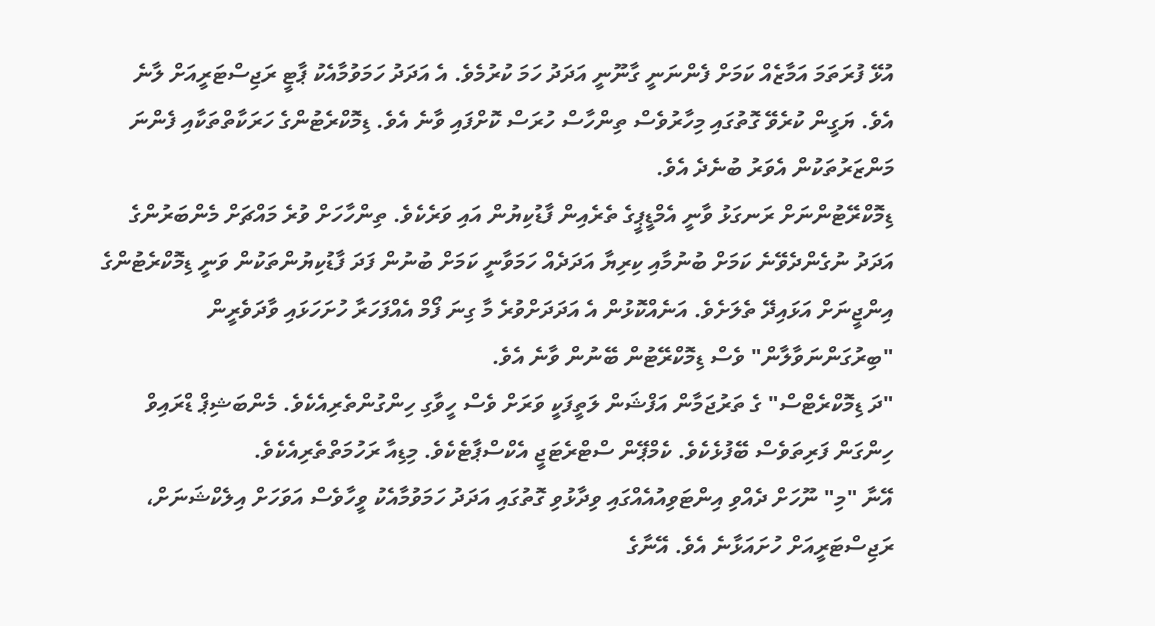އުޅޭ ފުރަތަމަ އަމާޒެއް ކަމަށް ފެންނަނީ ގާނޫނީ އަދަދު ހަމަ ކުރުމެވެ. އެ އަދަދު ހަމަވުމާއެކު ޕާޓީ ރަޖިސްޓަރީއަށް ލާނެ އެވެ. ޔަގީން ކުރެވޭ ގޮތުގައި މިހާރުވެސް ތިންހާސް ހުރަސް ކޮށްފައި ވާނެ އެވެ. ޑިމޮކްރެޓުންގެ ހަރަކާތްތަކާއި ފެންނަ މަންޒަރުތަކުން އެވަރު ބުނެދެ އެވެ.
ޑިމޮކްރޭޓުންނަށް ރަނގަޅު ވާނީ އެމްޑީޕީގެ ތެރެއިން ފާޑުކިޔުން އައި ވަރެކެވެ. ތިންހާހަށް ވުރެ މައްޗަށް މެންބަރުންގެ އަދަދު ނުގެންދެވޭނެ ކަމަށް ބުނުމާއި ކިރިޔާ އަދަދެއް ހަމަވާނީ ކަމަށް ބުނުން ފަދަ ފާޑުކިޔުންތަކުން ވަނީ ޑިމޮކްރެޓުންގެ އިންޖީނަށް އަޅައިދޭ ތެލަށެވެ. އަނެއްކޮޅުން އެ އަދަދަށްވުރެ މާ ގިނަ ފޯމް އެއްފަހަރާ ހުށަހަޅައި ވާދަވެރީން "ބިރުގަންނަވާލާން" ވެސް ޑިމޮކްރޭޓުން ބޭނުން ވާނެ އެވެ.
"ދަ ޑިމޮކްރެޓްސް" ގެ ތަރުޖަމާން އަފްޝަން ލަތީފަކީ ވަރަށް ވެސް ހީވާގި ހިންގުންތެރިއެކެވެ. މެންބަޝިޕް ޑްރައިވް ހިންގަން ފަރިތަވެސް ބޭފުޅެކެވެ. ކެމްޕޭން ސްޓްރެޓަޖީ އެކްސްޕާޓެކެވެ. މިޑިއާ ރަހުމަތްތެރިއެކެވެ.
އޭނާ "މި" ނޫހަށް ދެއްވި އިންޓަވިއުއެއްގައި ވިދާޅުވި ގޮތުގައި އަދަދު ހަމަވުމާއެކު ވީހާވެސް އަވަހަށް އިލެކްޝަނަށް، ރަޖިސްޓަރީއަށް ހުށައަޅާނެ އެވެ. އޭނާގެ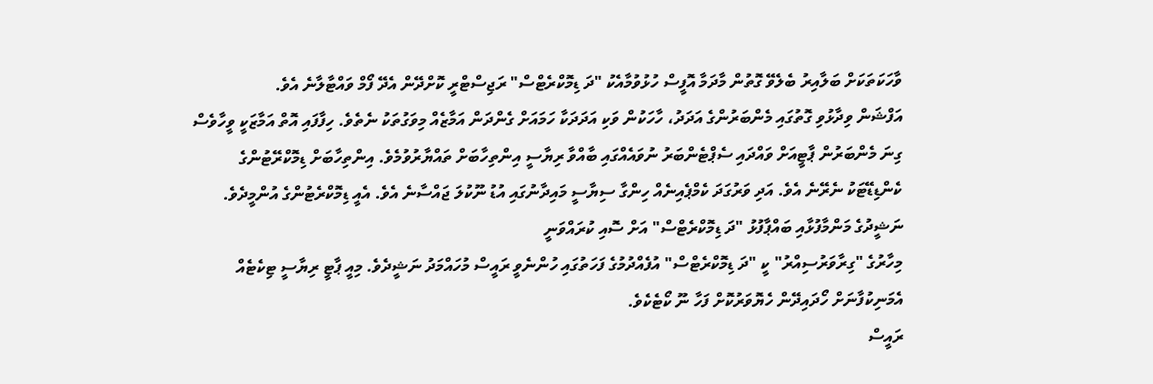ވާހަކަތަކަށް ބަލާއިރު ބެލެވޭ ގޮތުން މާދަމާ އޮފީސް ހުޅުވުމާއެކު "ދަ ޑިމޮކްރެޓްސް" ރަޖިސްޓްރީ ކޮށްދޭން އެދޭ ފޯމް ވައްޓާލާނެ އެވެ.
އަފްޝަން ވިދާޅުވި ގޮތުގައި މެންބަރުންގެ އަދަދު، ހާހަކުން ވަކި އަދަދަކާ ހަމައަށް ގެންދަން އަމާޒެއް މިވަގުތަކު ނެތެވެ. ހިފާފައި އޮތް އަމާޒަކީ ވީހާވެސް ގިނަ މެންބަރުން ޕާޓީއަށް ވައްދައި ސެޕްޓެންބަރު ނުވައެއްގައި ބާއްވާ ރިޔާސީ އިންތިހާބަށް ތައްޔާރުވުމެވެ. އިންތިހާބަށް ޑިމޮކްރޭޓުންގެ ކެންޑިޑޭޓަކު ނެރޭނެ އެވެ. އަދި ވަރުގަދަ ކެމްޕެއިނެއް ހިންގާ ސިޔާސީ މައިދާނުގައި އުޑު ނޫކުލަ ޖައްސާނެ އެވެ. އެއީ ޑިމޮކްރެޓުންގެ އުންމީދެވެ.
ނަޝީދުގެ މަންމާފުޅާއި ބައްޕާފުޅު "ދަ ޑިމޮކްރެޓްސް" އަށް ސޮއި ކުރައްވަނީ
މިހާރުގެ "ގިރާވަރުސިއްރު" ކީ "ދަ ޑިމޮކްރެޓްސް" އުފެއްދުމުގެ ފަހަތުގައި ހުންނެވީ ރައީސް މުހައްމަދު ނަޝީދެވެ. މިއީ ޕާޓީ ރިޔާސީ ޓިކެޓެއް އެމަނިކުފާނަށް ހޯދައިދޭން ހެޔޮވަރުކޮށް ފަހާ ނޫ ކޯޓެކެވެ.
ރައީސް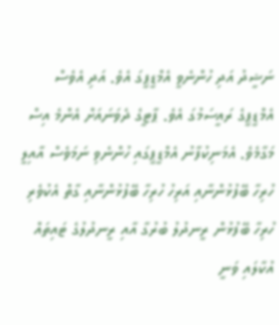ނަޝީދު އަދި ހުންނެވީ އެމްޑީޕީގަ އެވެ. އަދި އެވެސް އެމްޑީޕީގެ ރައީސަމުގަ އެވެ. ޕާޓީގެ ދެވަނައަށް އެންމެ އިސް މަގާމެވެ. އެމަނިކުފާނު އެމްޑީޕީގައި ހުންނެވި ނަމަވެސް އާއިލީ ހުރިހާ ބޭފުޅުންނާއި އަރިހު ހުރިހާ ބޭފުޅުންނާއި ގާތް އެކުވެރި ހުރިހާ ބޭފުޅުން ރީނދުލު ބުރުގާ އާއި ރީނދުލުގެ ޓައިތައް އުކާލައި ވަނީ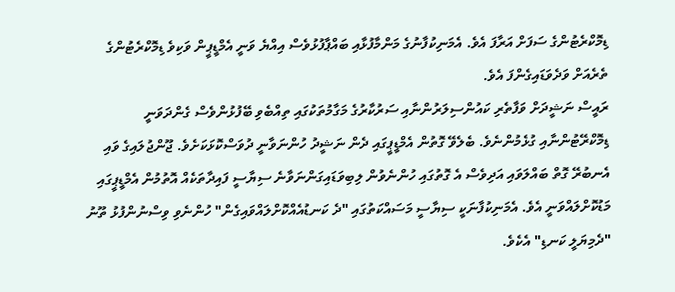ޑިމޮކްރެޓުންގެ ސަފަށް އަރާފަ އެވެ. އެމަނިކުފާނުގެ މަންމާފުޅާއި ބައްޕާފުޅުވެސް އިއްޔެ ވަނީ އެމްޑީޕީން ވަކިވެ ޑިމޮކްރެޓުންގެ ތެރެއަށް ވަދެވަޑައިގެންފަ އެވެ.
ރައީސް ނަޝީދަށް ވަފާތެރި ކައުންސިލަރުންނާއި ސަރުކާރުގެ މަގާމުތަކުގައި ތިއްބެވި ބޭފުޅުންވެސް ގެންދަވަނީ ޑިމޮކްރޭޓުންނާއި ގުޅެމުންނެވެ. ބެލެވޭ ގޮތުން އެމްޑީޕީގައި ދެން ނަޝީދު ހުންނަވާނީ ދުވަސްކޮޅަކަށެވެ. ޖޫންޖުލައިގެ ވައި އެނބުރޭ ގޮތް ބައްލަވައި އަދިވެސް އެ ގޮތުގައި ހުންނެވުން ލިބިވަޑައިގަންނަވާނެ ސިޔާސީ ފައިދާތަކެއް އޮތުމުން އެމްޑީޕީގައި މަޑުކޮށްލައްވަނީ އެވެ. އެމަނިކުފާނަކީ ސިޔާސީ މަސައްކަތުގައި "ދެ ކަނޑުއެއްކޮށްލައްވައިގެން" ހުންނެވި ވިސްނުންފުޅު ތޫނު "ދެމިޔަލީ ކަނޑި" އެކެވެ.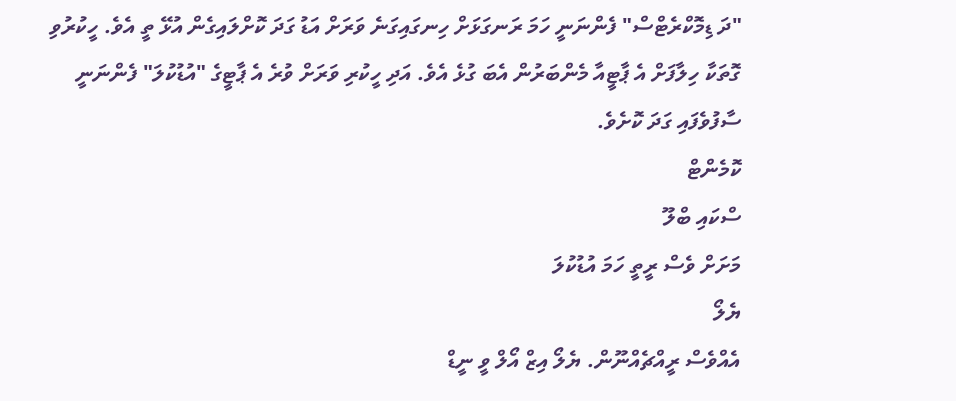"ދަ ޑިމޮކްރެޓްސް" ފެންނަނީ ހަމަ ރަނގަޅަށް ހިނގައިގަނެ ވަރަށް އަޑު ގަދަ ކޮށްލައިގެން އުޅޭ ތީ އެވެ. ހީކުރުވި ގޮތަކާ ހިލާފަށް އެ ޕާޓީއާ މެންބަރުން އެބަ ގުޅެ އެވެ. އަދި ހީކުރި ވަރަށް ވުރެ އެ ޕާޓީގެ "އުޑުކުލަ" ފެންނަނީ ސާފުވެފައި ގަދަ ކޮށެވެ.
ކޮމެންޓް
ސްކައި ބްލޫ
މަށަށް ވެސް ރީތީ ހަމަ އުޑުކުލަ
ޔެލޯ
އެއްވެސް ރީއްޗެއްނޫން. ޔެލޯ އިޒް އޯލް ވީ ނީޑް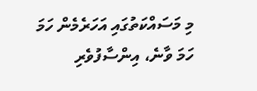މި މަސައްކަތުގައި އަހަރެމެން ހަމަ ހަމަ ވާނެ، އިންސާފުވެރި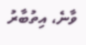ވާނެ، އިތުބާރު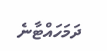ދަމަހައްޓާނެ